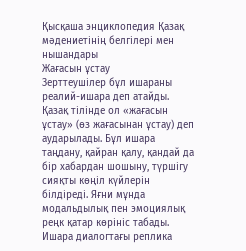Қысқаша энциклопедия Қазақ мәдениетінің белгілері мен нышандары
Жағасын ұстау
Зерттеушілер бұл ишараны реалий-ишара деп атайды. Қазақ тілінде ол «жағасын ұстау» (өз жағасынан ұстау) деп аударылады. Бұл ишара таңдану, қайран қалу, қандай да бір хабардан шошыну, түршігу сияқты көңіл күйлерін білдіреді. Яғни мұнда модальдылық пен эмоциялық реңк қатар көрініс табады. Ишара диалогтағы реплика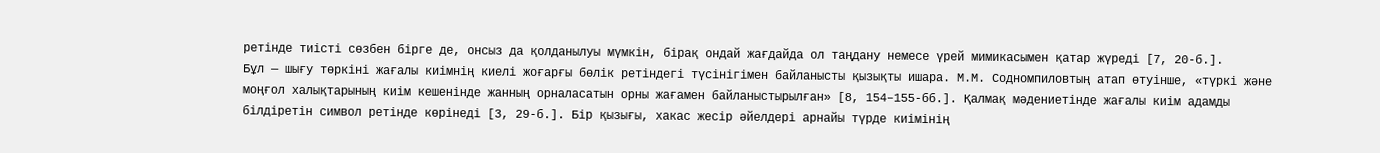ретінде тиісті сөзбен бірге де, онсыз да қолданылуы мүмкін, бірақ ондай жағдайда ол таңдану немесе үрей мимикасымен қатар жүреді [7, 20-б.].
Бұл — шығу төркіні жағалы киімнің киелі жоғарғы бөлік ретіндегі түсінігімен байланысты қызықты ишара. М.М. Содномпиловтың атап өтуінше, «түркі және моңғол халықтарының киім кешенінде жанның орналасатын орны жағамен байланыстырылған» [8, 154–155-бб.]. Қалмақ мәдениетінде жағалы киім адамды білдіретін символ ретінде көрінеді [3, 29-б.]. Бір қызығы, хакас жесір әйелдері арнайы түрде киімінің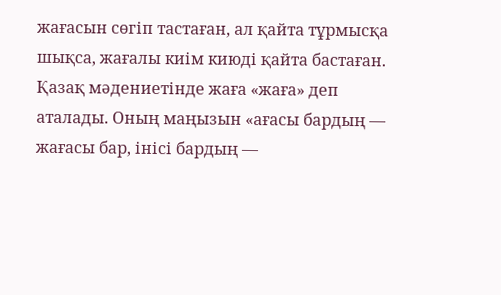жағасын сөгіп тастаған, ал қайта тұрмысқа шықса, жағалы киім киюді қайта бастаған. Қазақ мәдениетінде жаға «жаға» деп аталады. Оның маңызын «ағасы бардың — жағасы бар, інісі бардың —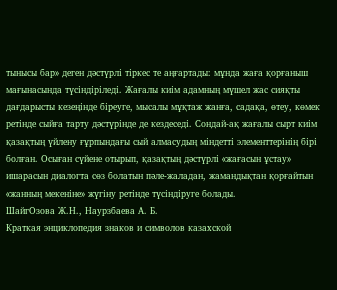тынысы бар» деген дәстүрлі тіркес те аңғартады: мұнда жаға қорғаныш мағынасында түсіндіріледі. Жағалы киім адамның мүшел жас сияқты дағдарысты кезеңінде біреуге, мысалы мұқтаж жанға, садақа, өтеу, көмек ретінде сыйға тарту дәстүрінде де кездеседі. Сондай-ақ жағалы сырт киім қазақтың үйлену ғұрпындағы сый алмасудың міндетті элементтерінің бірі болған. Осыған сүйене отырып, қазақтың дәстүрлі «жағасын ұстау» ишарасын диалогта сөз болатын пәле-жаладан, жамандықтан қорғайтын «жанның мекеніне» жүгіну ретінде түсіндіруге болады.
ШайгОзова Ж.Н., Наурзбаева А. Б.
Краткая энциклопедия знаков и символов казахской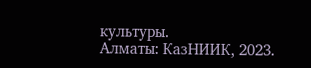культуры.
Алматы: КазНИИК, 2023.